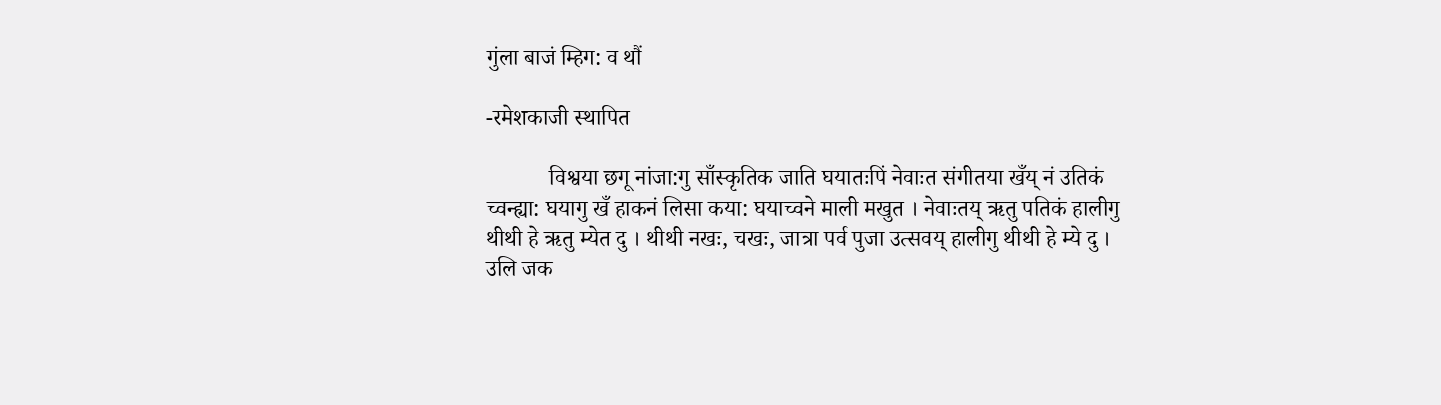गुंला बाजं म्हिग: व थौं

-रमेशकाजी स्थापित

           विश्वया छगू नांजा:गु साँस्कृतिक जाति घयातःपिं नेवाःत संगीतया खँय्‌ नं उतिकं च्वन्ह्या: घयागु खँ हाकनं लिसा कया: घयाच्वने माली मखुत । नेवाःतय्‌ ऋतु पतिकं हालीगु थीथी हे ऋतु म्येत दु । थीथी नखः, चखः, जात्रा पर्व पुजा उत्सवय्‌ हालीगु थीथी हे म्ये दु । उलि जक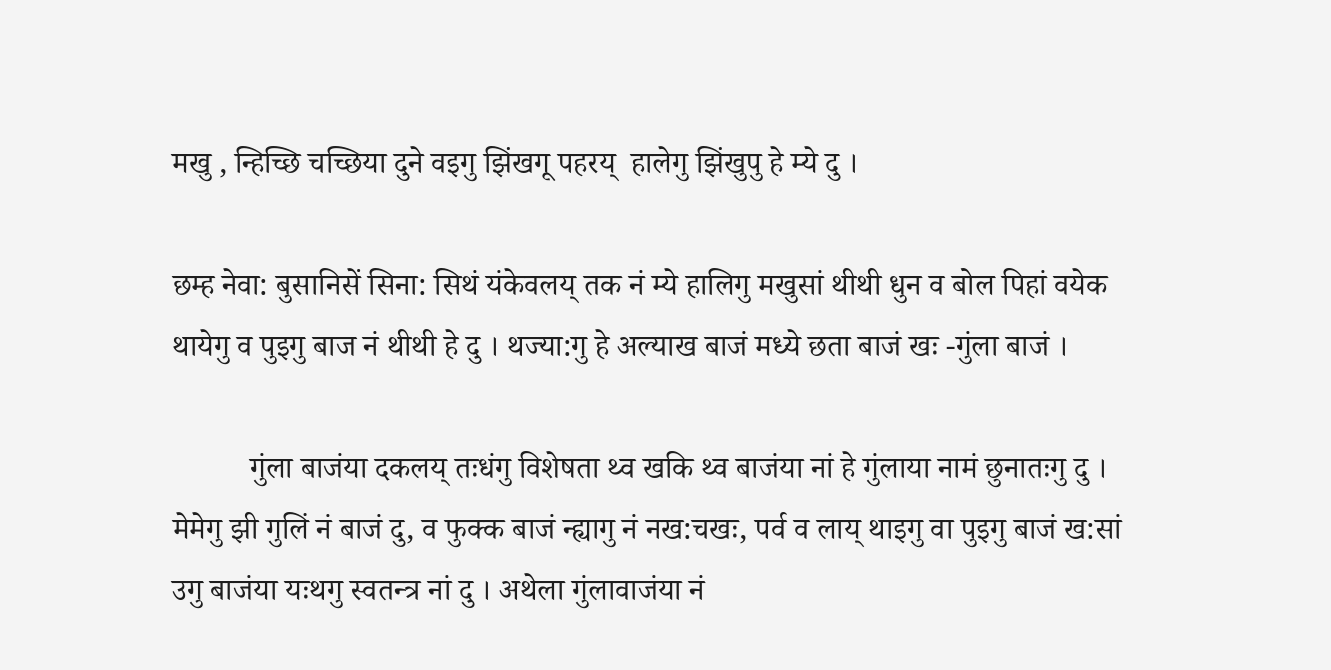मखु , न्हिच्छि चच्छिया दुने वइगु झिंखगू पहरय्  हालेगु झिंखुपु हे म्ये दु ।

छम्ह नेवा: बुसानिसें सिना: सिथं यंकेवलय्‌ तक नं म्ये हालिगु मखुसां थीथी धुन व बोल पिहां वयेक थायेगु व पुइगु बाज नं थीथी हे दु । थज्या:गु हे अल्याख बाजं मध्ये छता बाजं खः -गुंला बाजं ।

          गुंला बाजंया दकलय्‌ तःधंगु विशेषता थ्व खकि थ्व बाजंया नां हे गुंलाया नामं छुनातःगु दु । मेमेगु झी गुलिं नं बाजं दु, व फुक्क बाजं न्ह्यागु नं नख:चखः, पर्व व लाय्‌ थाइगु वा पुइगु बाजं ख:सां उगु बाजंया यःथगु स्वतन्त्र नां दु । अथेला गुंलावाजंया नं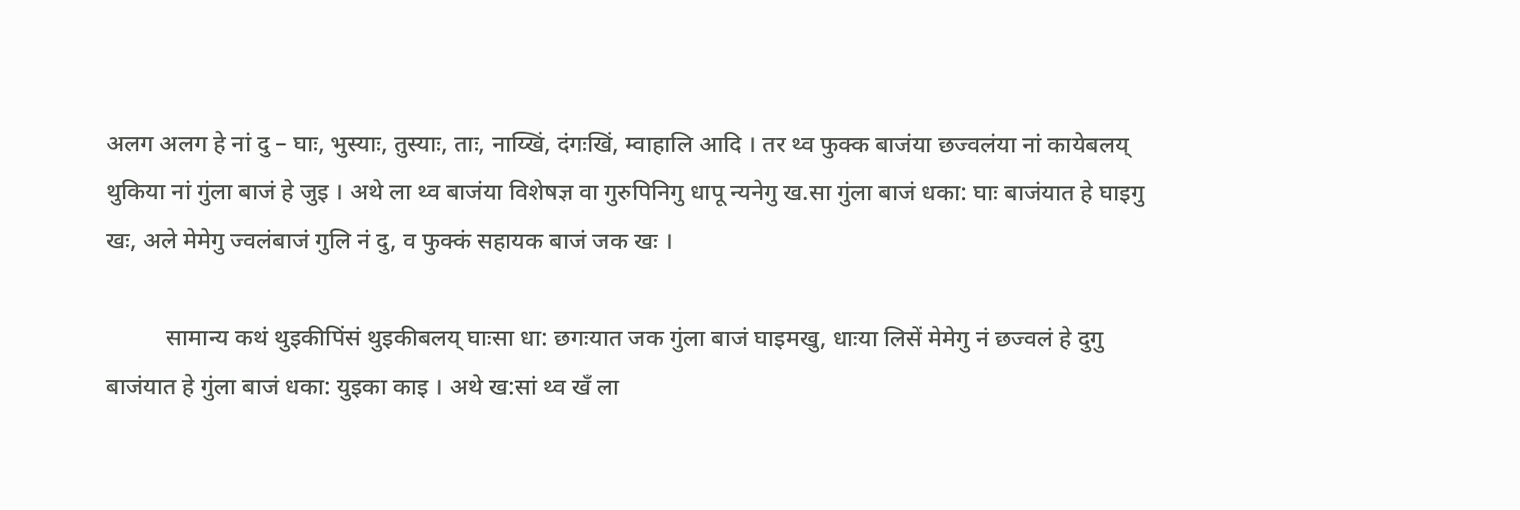अलग अलग हे नां दु – घाः, भुस्याः, तुस्याः, ताः, नाय्खिं, दंगःखिं, म्वाहालि आदि । तर थ्व फुक्क बाजंया छज्वलंया नां कायेबलय्‌ थुकिया नां गुंला बाजं हे जुइ । अथे ला थ्व बाजंया विशेषज्ञ वा गुरुपिनिगु धापू न्यनेगु ख.सा गुंला बाजं धका: घाः बाजंयात हे घाइगु खः, अले मेमेगु ज्वलंबाजं गुलि नं दु, व फुक्कं सहायक बाजं जक खः ।

          सामान्य कथं थुइकीपिंसं थुइकीबलय्‌ घाःसा धा: छगःयात जक गुंला बाजं घाइमखु, धाःया लिसें मेमेगु नं छज्वलं हे दुगु बाजंयात हे गुंला बाजं धका: युइका काइ । अथे ख:सां थ्व खँ ला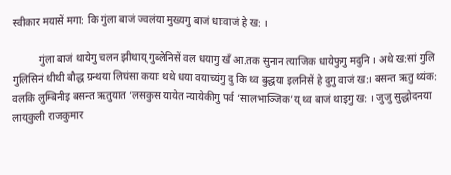स्वीकार मयासें मगा: कि गुंला बाजं ज्वलंया मुख्यगु बाजं धाःवाजं हे ख: ।

          गुंला बाजं थायेगु चलन झीथाय्‌ गुब्लेनिसें वल धयागु खँ आ.तक सुनान त्याजिक धायेफुगु मदुनि । अथे ख:सां गुलि गुलिसिनं थीथी बौद्ध ग्रन्थया लिघंसा कयाः थथे धया वयाच्यंगु दु कि थ्व बुद्धया इलनिसें हे दुगु वाजं ख:। बसन्त ऋतु थ्यंक: वलकि लुम्बिनीइ बसन्त ऋतुयात ‘लसकुस यायेत न्यायेकीगु पर्व ‘सालभाञ्जिक’य्‌ थ्व बाजं थाइगु ख: । जुजु सुद्धोदनया लाय्‌कुली राजकुमार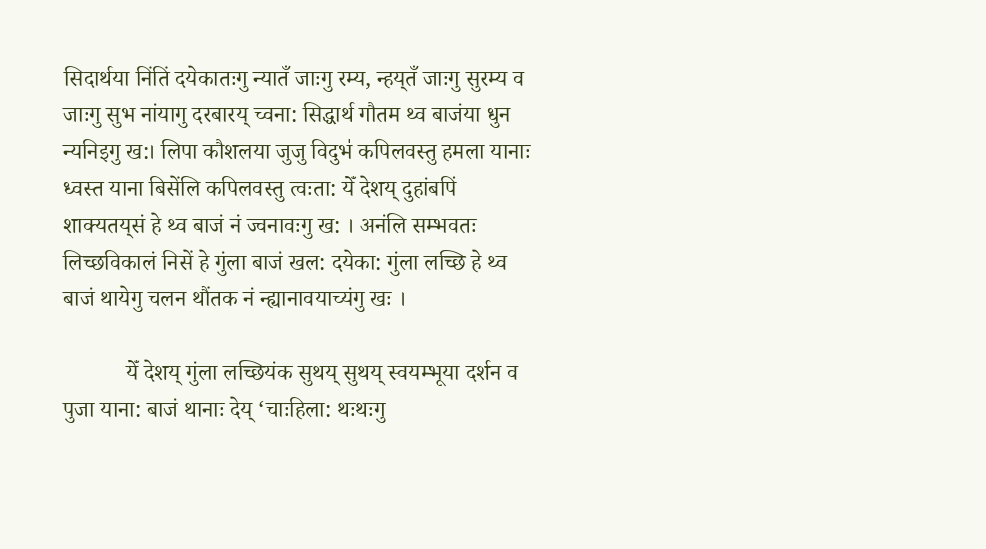सिदार्थया निंतिं दयेकातःगु न्यातँ जाःगु रम्य, न्हय्‌तँ जाःगु सुरम्य व जाःगु सुभ नांयागु दरबारय्‌ च्वना: सिद्धार्थ गौतम थ्व बाजंया धुन न्यनिइगु ख:। लिपा कौशलया जुजु विदुभ॑ कपिलवस्तु हमला यानाः ध्वस्त याना बिसेंलि कपिलवस्तु त्वःता: येँ देशय्‌ दुहांबपिं शाक्यतय्‌सं हे थ्व बाजं नं ज्वनावःगु ख: । अनंलि सम्भवतः लिच्छविकालं निसें हे गुंला बाजं खल: दयेका: गुंला लच्छि हे थ्व बाजं थायेगु चलन थौंतक नं न्ह्यानावयाच्यंगु खः ।

           येँ देशय्‌ गुंला लच्छियंक सुथय्‌ सुथय्‌ स्वयम्भूया दर्शन व पुजा याना: बाजं थानाः देय्‌ ‘चाःहिला: थःथःगु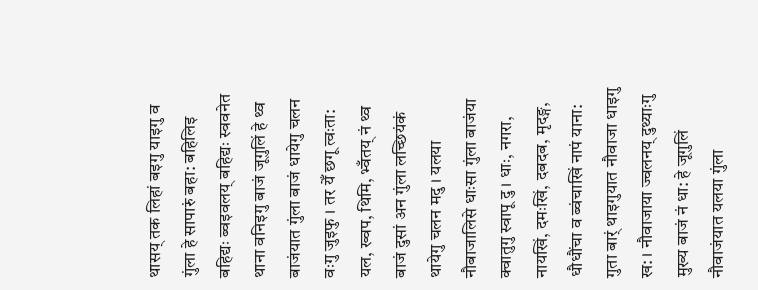थासय्‌ तक लिहां बइगु याइगु व गुंला हे सापारुं बहा: बहिलिइ बहिद्यः ब्वइवलय्‌ बहिद्यः स्ववनेत थाना वनिइगु बाजं जूगुलिं हे थ्व बाजंयात गुंला बाजं धायेगु चलन वःगु जुइफु । तर येँ छगू त्वःता: यल, ख्वप, थिमि, भ्वँतय्‌ नं थ्व बाजं दुसां अन गुंला लच्छियंकं थायेगु चलन मदु । यलया नौबाजालिसे धाःसा गुंला बाजंया क्वातुगु स्वापू दु । धाः, नगरा, नायखिं, दमःखिं, दबदब, मृदङ्ग, धौधौंचा व ब्वंचाखिं नापं याना: गुता बार्ं थाइगुयात नौवाजा धाइगु ख: । नौवाजाया ज्वलनय्‌ दुथ्याःगु मुख्य बाजं नं धा: हे जूगुलिं नौवाजंयात यलया गुंला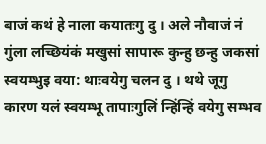बाजं कथं हे नाला कयातःगु दु । अले नौवाजं नं गुंला लच्छियंकं मखुसां सापारू कुन्हु छन्हु जकसां स्वयम्भुइ वया: थाःवयेगु चलन दु । थथे जूगु कारण यलं स्वयम्भू तापाःगुलिं न्हिंन्हिं वयेगु सम्भव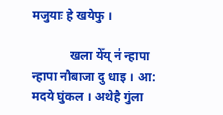मजुयाः हे खयेफु ।

            खला येँय्‌ न॑ न्हापा न्हापा नौबाजा दु धाइ । आ: मदये घुंकल । अथेहै गुंला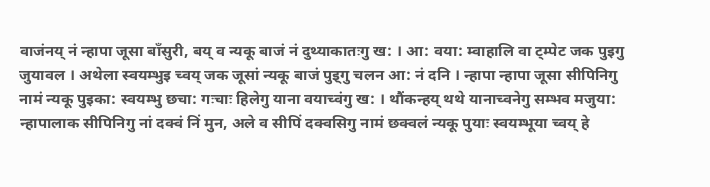वाजंनय्‌ नं न्हापा जूसा बाँसुरी, बय्‌ व न्यकू बाजं नं दुथ्याकातःगु ख: । आ: वया: म्वाहालि वा ट्म्पेट जक पुइगु जुयावल । अथेला स्वयम्भुइ च्वय्‌ जक जूसां न्यकू बाजं पुइ्गु चलन आ: नं दनि । न्हापा न्हापा जूसा सीपिनिगु नामं न्यकू पुइका: स्वयम्भु छचा: गःचाः हिलेगु याना वयाच्वंगु ख: । थौंकन्हय्‌ थथे यानाच्वनेगु सम्भव मजुया: न्हापालाक सीपिनिगु नां दक्वं निं मुन, अले व सीपिं दक्वसिगु नामं छक्वलं न्यकू पुयाः स्वयम्भूया च्वय्‌ हे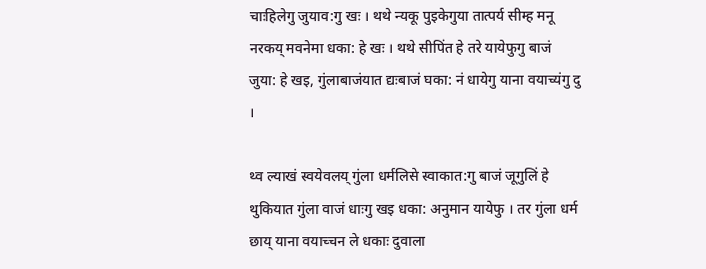चाःहिलेगु जुयाव:गु खः । थथे न्यकू पुइकेगुया तात्पर्य सीम्ह मनू नरकय्‌ मवनेमा धका: हे खः । थथे सीपिंत हे तरे यायेफुगु बाजं जुया: हे खइ, गुंलाबाजंयात द्यःबाजं घका: नं धायेगु याना वयाच्यंगु दु ।

थ्व ल्याखं स्वयेवलय्‌ गुंला धर्मलिसे स्वाकात:गु बाजं जूगुलिं हे थुकियात गुंला वाजं धाःगु खइ धका: अनुमान यायेफु । तर गुंला धर्म छाय्‌ याना वयाच्चन ले धकाः दुवाला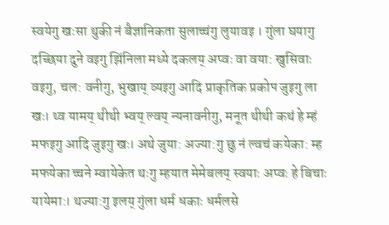स्वयेगु खःसा थुकी नं बैज्ञानिकता सुलाच्चंगु लुयावइ । गुंला घयागु दच्छिया दुने वइगु झिंनिला मध्ये दकलय्‌ अप्वः वा वया: खुसिवाः वइगु, चल: वनीगु, भुखाय्‌ व्यइगु आदि प्राकृतिक प्रकोप जुइगु ला खः। थ्व यामय्‌ थीथी भ्वय्‌ ल्वय्‌ न्यनावनीगु, मनूत थीथी कथं हे म्हं मफइगु आदि जुइगु खः। अथे जुया: अज्या:गु छु नं ल्वचं कयेका: म्ह मफयेका च्चने म्वायेकेत थःगु म्हयात मेमेबलय्‌ स्वयाः अप्वः हे बिचाः यायेमा:। थज्या:गु इलय्‌ गुंला धर्म धकाः धर्मलसे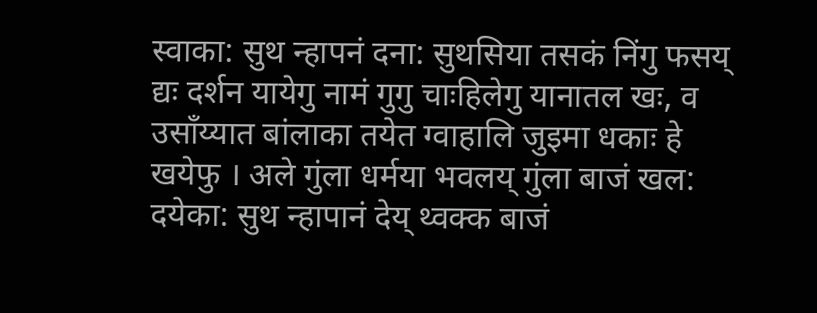स्वाका: सुथ न्हापनं दना: सुथसिया तसकं निंगु फसय्‌ द्यः दर्शन यायेगु नामं गुगु चाःहिलेगु यानातल खः, व उसाँय्यात बांलाका तयेत ग्वाहालि जुइमा धकाः हे खयेफु । अले गुंला धर्मया भवलय्‌ गुंला बाजं खल: दयेका: सुथ न्हापानं देय्‌ थ्वक्क बाजं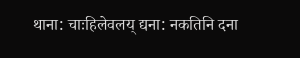थाना: चाःहिलेवलय्‌ द्यना: नकतिनि दना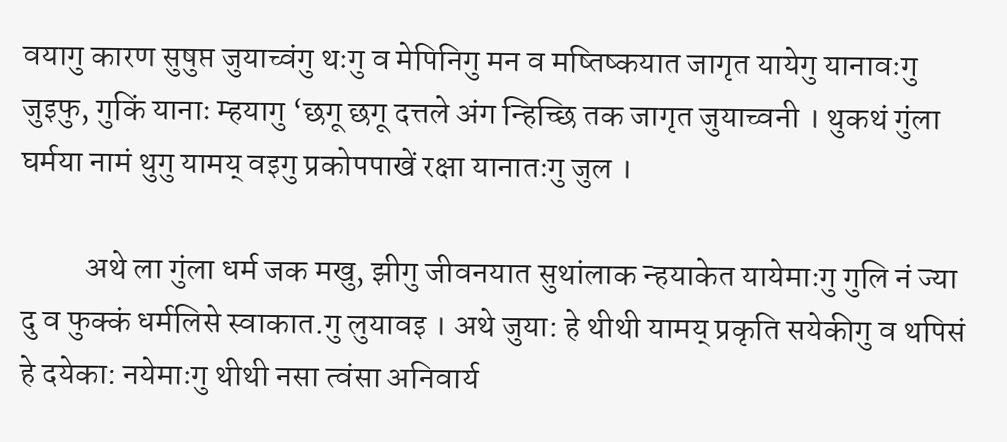वयागु कारण सुषुप्त जुयाच्वंगु थःगु व मेपिनिगु मन व मष्तिष्कयात जागृत यायेगु यानावःगु जुइफु, गुकिं यानाः म्हयागु ‘छगू छगू दत्तले अंग न्हिच्छि तक जागृत जुयाच्वनी । थुकथं गुंला घर्मया नामं थुगु यामय् वइगु प्रकोपपाखें रक्षा यानातःगु जुल ।

          अथे ला गुंला धर्म जक मखु, झीगु जीवनयात सुथांलाक न्हयाकेत यायेमाःगु गुलि नं ज्या दु व फुक्कं धर्मलिसे स्वाकात.गु लुयावइ । अथे जुया: हे थीथी यामय्‌ प्रकृति सयेकीगु व थपिसं हे दयेका: नयेमाःगु थीथी नसा त्वंसा अनिवार्य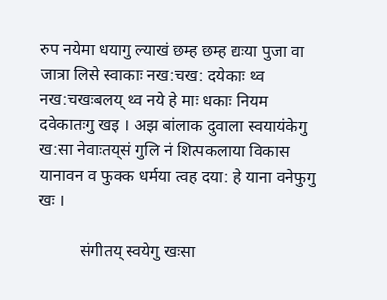रुप नयेमा धयागु ल्याखं छम्ह छम्ह द्यःया पुजा वा जात्रा लिसे स्वाकाः नख:चख: दयेकाः थ्व नख:चखःबलय्‌ थ्व नये हे माः धकाः नियम दवेकातःगु खइ । अझ बांलाक दुवाला स्वयायंकेगु ख:सा नेवाःतय्‌सं गुलि नं शित्पकलाया विकास यानावन व फुक्क धर्मया त्वह दया: हे याना वनेफुगु खः ।

          संगीतय्‌ स्वयेगु खःसा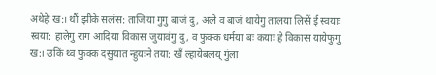अथेहे ख:। थौं झीके सलंस: ताजिया गुगु बाजं दु, अले व बाजं थायेगु तालया लिसें ई स्वयाः स्वया: हालेगु राग आदिया विकास जुयावंगु दु, व फुक्क धर्मया बः कयाः हे विकास यायेफुगु ख:। उकिं थ्व फुक्क दसुयात न्हुयःने तया: खँ ल्हायेबलय्‌ गुंला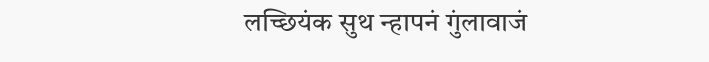लच्छियंक सुथ न्हापनं गुंलावाजं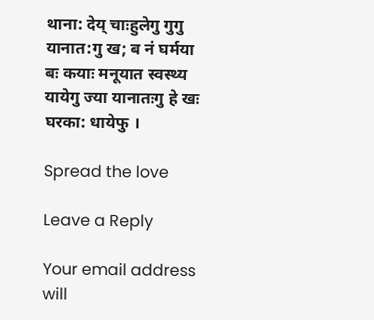थाना: देय्‌ चाःहुलेगु गुगु यानात:गु ख; ब नं घर्मया बः कयाः मनूयात स्वस्थ्य यायेगु ज्या यानातःगु हे खः घरका: धायेफु ।

Spread the love

Leave a Reply

Your email address will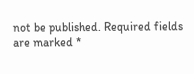not be published. Required fields are marked *